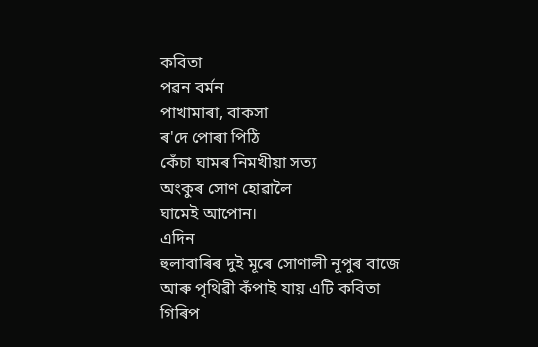কবিতা
পৱন বৰ্মন
পাখামাৰা, বাকসা
ৰ'দে পোৰা পিঠি
কেঁচা ঘামৰ নিমখীয়া সত্য
অংকুৰ সোণ হোৱালৈ
ঘামেই আপোন।
এদিন
হুলাবাৰিৰ দুই মূৰে সোণালী নূপুৰ বাজে
আৰু পৃথিৱী কঁপাই যায় এটি কবিতা
গিৰিপ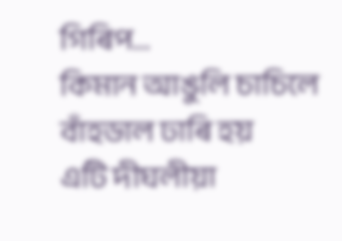গিৰিপ...
কিমান আঙুলি চাচিলে
বাঁহডাল ঢাৰি হয়
এটি দীঘলীয়া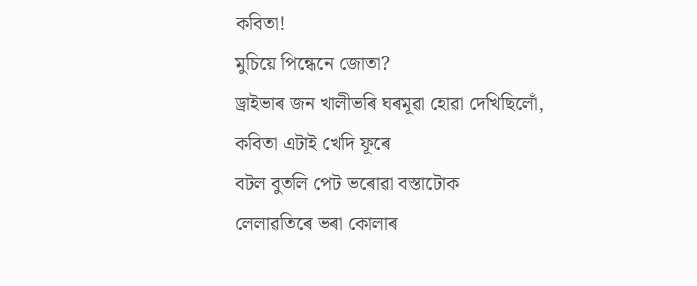কবিতা!
মুচিয়ে পিন্ধেনে জোতা?
ড্ৰাইভাৰ জন খালীভৰি ঘৰমূৱা হোৱা দেখিছিলোঁ,
কবিতা এটাই খেদি ফূৰে
বটল বুতলি পেট ভৰোৱা বস্তাটোক
লেলাৱতিৰে ভৰা কোলাৰ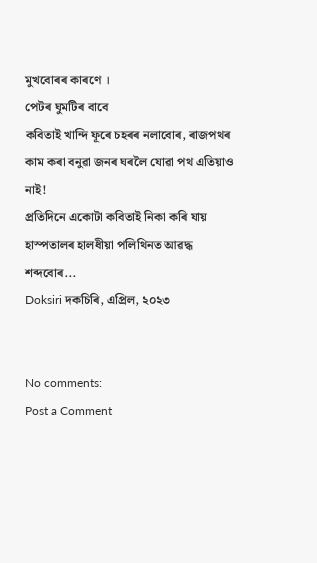মুখবোৰৰ কাৰণে ।
পেটৰ ঘুমটিৰ বাবে
কবিতাই খান্দি ফূৰে চহৰৰ নলাবোৰ, ৰাজপথৰ কাম কৰা বনুৱা জনৰ ঘৰলৈ যোৱা পথ এতিয়াও নাই!
প্ৰতিদিনে একোটা কবিতাই নিকা কৰি যায়
হাস্পতালৰ হালধীয়া পলিথিনত আৱদ্ধ শব্দবোৰ...
Doksiri দকচিৰি, এপ্ৰিল, ২০২৩


No comments:
Post a Comment